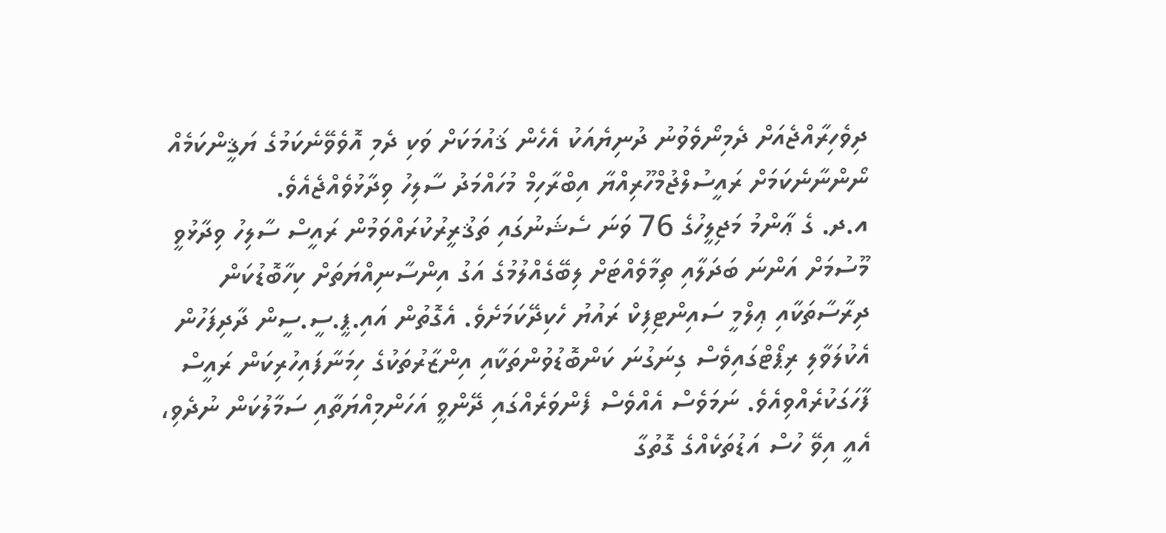ދިވެހިރާއްޖެއަށް ދެމިނޯވެވުނު ދުނިޔެއަކު އެހެން ޤައުމަކަށް ވަކި ދެމި އޮވެވޭނެކަމުގެ ޔަޤީންކަމެއް ނޯންނާނެކަމަށް ރައީސުލްޖުމްހޫރިއްޔާ އިބްރާހިމް މުހައްމަދު ސާލިހު ވިދާޅުވެއްޖެއެވެ.
އ.ދ. ގެ ޢާންމު މަޖިލީހުގެ 76 ވަނަ ސެޝަނުގައި ތަޤުރީރުކުރައްވަމުން ރައީސް ސާލިހު ވިދާޅުވީ މޫސުމަށް އަންނަ ބަދަލާއި ތިމާވެއްޓަށް ލިބޭގެއްލުމުގެ އަގު އިންސާނިއްޔަތަށް ކިހާބޮޑުކަން ދިރާސާތަކާއި ޢިލްމީ ސައިންޓިފިކް ރައުޔު ހެކިދޭކަމަށެވެ. އެގޮތުން އައި.ޕީ.ސީ.ސީން ދާދިފަހުން އެކުލަވާލި ރިޕޯޓްގައިވެސް ގިނަގުނަ ކަންބޮޑުވުންތަކާއި އިންޒާރުތަކުގެ ހިމަނާފައިހުރިކަން ރައީސް ފާހަގަކުރެއްވިއެވެ. ނަމަވެސް އެއްވެސް ފެންވަރެއްގައި ދޭންވީ އަހަންމިއްޔަތާއި ސަމާލުކަން ނުދެވި، އެއީ އިވޭ ހުސް އަޑުތަކެއްގެ ގޮތުގާ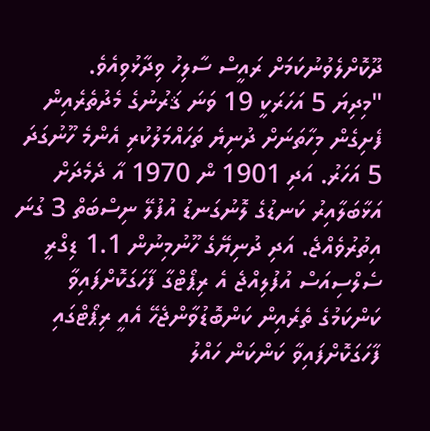ދޫކޮށްލެވުނުކަމަށް ރައީސް ސާލިހު ވިދާޅުވިއެވެ.
"މިދިޔަ 5 އަހަރަކީ 19 ވަނަ ޤަރުނުގެ މެދުތެރެއިން ފެށިގެން މިހާތަނަށް ދުނިޔެ ތަހައްމަލުކުރި އެންމެ ހޫނުގަދަ 5 އަހަރު. އަދި 1901 ން 1970 އާ ދެމެދަށް އަޅާބަލާއިރު ކަނޑުގެ ލޮނުގަނޑު އުފުލޭ ނިސްބަތް 3 ގުނަ އިތުރުވެއްޖެ. އަދި ދުނިޔޭގެ ހޫނުމިނުން 1.1 ޑިގްރީ ސެލްސިއަސް އުފުލިއްޖެ އެ ރިޕޯޓްގާ ފާހަގަކޮށްފައިވާ ކަންކަމުގެ ތެރެއިން ކަންބޮޑުވާންޖެހޭ އެއީ ރިޕޯޓްގައި ފާހަގަކޮށްފައިވާ ކަންކަން ހައްލު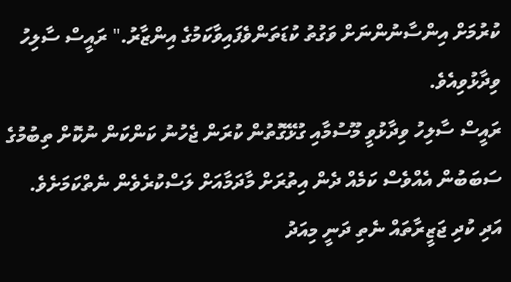ކުރުމަށް އިންސާނުންނަށް ވަގުތު ކުޑަތަންވެފައިވާކަމުގެ އިންޒާރު." ރައީސް ސާލިހު ވިދާޅުވިއެވެ.
ރައީސް ސާލިހު ވިދާޅުވީ މޫސުމާއި ގުޅޭގޮތުން ކުރަން ޖެހުނު ކަންކަން ނުކޮށް ތިބުމުގެ ސަބަބުން އެއްވެސް ކަމެއް ދެން އިތުރަށް މާދަމާއަށް ލަސްކުރެވެން ނެތްކަމަށެވެ. އަދި ކުދި ޖަޒީރާތައް ނެތި ދަނީ މިއަދު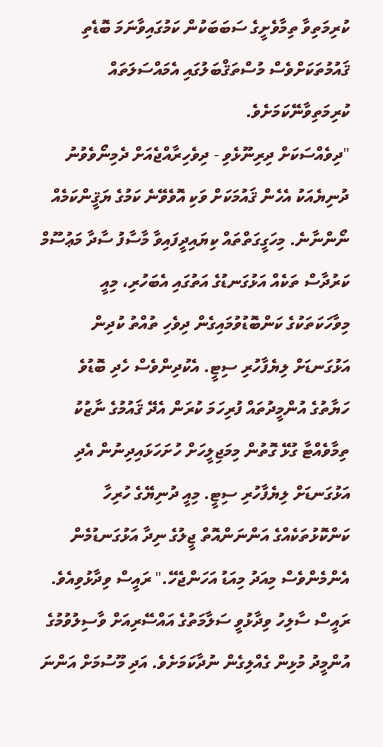ކުރިމަތިވާ ތިމާވެށީގެ ސަބަބަކުން ކަމުގައިވާނަމަ ބޮޑެތި ޤައުމުތަކަށްވެސް މުސްތަޤްބަލުގައި އެމައްސަލަތައް ކުރިމަތިވާނޭކަމަށެވެ.
"ދިވެއްސަކަށް ދިރިނޫޅެވި - ދިވެހިރާއްޖެއަށް ދެމިނޯވެވުނު ދުނިޔެއަކު އެހެން ޤައުމަކަށް ވަކި އޮވެވޭނެ ކަމުގެ ޔަޤީންކަމެއް ނޯންނާނެ. މިހަގީގަތްތައް ކިޔައިދީފައިވާ މާސާފު ސާދާ މަޢުސޫމް ކަރުދާސް ތަކެއް އަޅުގަނޑުގެ އަތުގައި އެބަހުރި، މިއީ މިވާހަކަތަކުގެ ކަންބޮޑުވުމައިގެން ދިވެހި ތުއްތު ކުދިން އަޅުގަނޑަށް ލިޔެފާހުރި ސިޓީ. އެކުދިންވެސް ހެދި ބޮޑުވެ ހަޔާތުގެ އުންމީދުތައް ފުރިހަމަ ކުރަން އެދޭ ޤައުމުގެ ނާޒުކު ތިމާވެއްޓާ ގުޅޭ ގޮތުން މިމަޖިލީހަށް ހުށަހަޅައިދިނުން އެދި އަޅުގަނޑަށް ލިޔެފާހުރި ސިޓީ. މިއީ ދުނިޔޭގެ ހުރިހާ ކަންކޮޅުތަކެއްގެ އަންނަންއޮތް ޖީލުގެ ނިދާ އަޅުގަނޑުމެން އެންމެންވެސް މިއަދު މިއަޑު އަހަންޖެހޭ." ރައީސް ވިދާޅުވިއެވެ.
ރައީސް ސާލިހު ވިދާޅުވީ ސަލާމަތުގެ އައްސޭރިއަށް ވާސިލުވުމުގެ އުންމީދު މުޅިން ގެއްލިގެން ނުދާކަމަށެވެ. އަދި މޫސުމަށް އަންނަ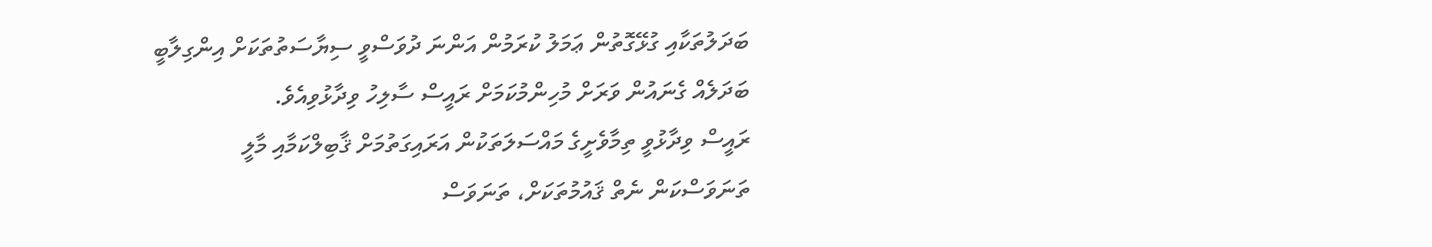ބަދަލުތަކާއި ގުޅޭގޮތުން ޢަމަލު ކުރަމުން އަންނަ ދުވަސްވީ ސިޔާސަތުތަކަށް އިންގިލާބީ ބަދަލެއް ގެނައުން ވަރަށް މުހިންމުކަމަށް ރައީސް ސާލިހު ވިދާޅުވިއެވެ.
ރައީސް ވިދާޅުވީ ތިމާވެށީގެ މައްސަލަތަކުން އަރައިގަތުމަށް ޤާބިލްކަމާއި މާލީ ތަނަވަސްކަން ނެތް ޤައުމުތަކަށް، ތަނަވަސް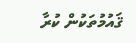ޤައުމުތަކުން ކުރާ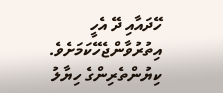ހޭދައާއި ދޭ އެހީ އިތުރުވާންޖެހޭކަމަށެވެ.
ކިޔުންތެރިންގެ ހިޔާލު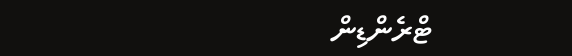ޓްރެންޑިން